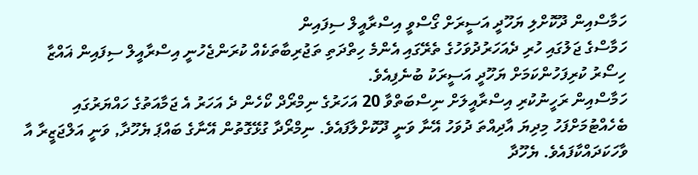ހަމާސްއިން ދޫކޮށްލި ޔަހޫދީ އަސީރަށް ގޯސްވީ އިސްރާއީލް ސިފައިން
ހަމާސްގެ ޖަލުގައި ހުރި ދެއަހަރުދުވަހުގެ ތެރޭގައި އެންމެ ހިތްދަތި ތަޖުރިބާތަކެއް ކުރަންޖެހުނީ އިސްރާއީލް ސިފައިން ޣައްޒާ ހިސޯރު ކުރިފަހުންކަމަށް ޔަހޫދީ އަސީރަކު ބުނެފިއެވެ.
ހަމާސްއިން ރަހީނުކުރި އިސްރާއީލަށް ނިސްބަތްވާ 20 އަހަރުގެ ނިމްރޯދް ކޯހެން ދެ އަހަރު އެ ޖަމާއަތުގެ ހައްޔަރުގައި ބެހެއްޓުމަށްފަހު މިދިޔަ އާދިއްތަ ދުވަހު އޭނާ ވަނީ ދޫކޮށްލާފައެވެ. ނިމްރޯދާ ގުޅޭގޮތުން އޭނާގެ ބައްޕަ ޔެހޫދާ, ވަނީ އަލްޖަޒީރާ އާ ވާހަކަދައްކާފައެވެ. ޔެހޫދާ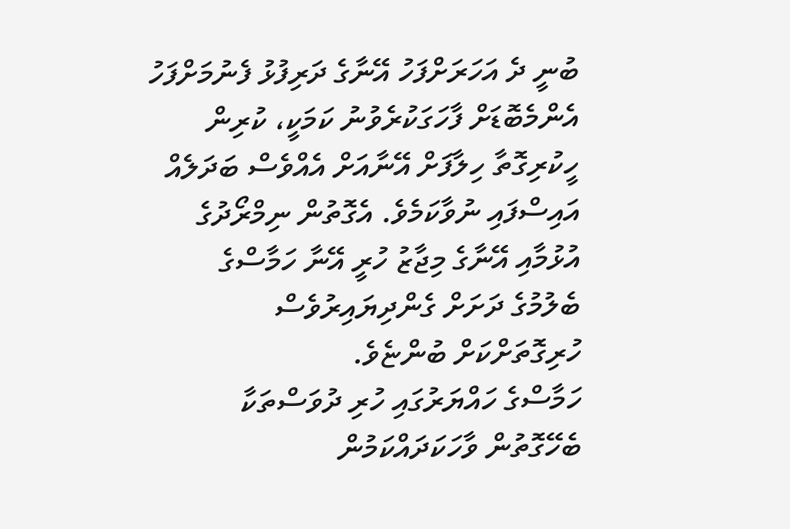ބުނީ ދެ އަހަރަށްފަހު އޭނާގެ ދަރިފުޅު ފެނުމަށްފަހު އެންމެބޮޑަށް ފާހަގަކުރެވުނު ކަމަކީ، ކުރިން ހީކުރިގޮތާ ހިލާފަށް އޭނާއަށް އެއްވެސް ބަދަލެއް އައިސްފައި ނުވާކަމެވެ. އެގޮތުން ނިމްރޯދުގެ އުޅުމާއި އޭނާގެ މިޖާޒު ހުރީ އޭނާ ހަމާސްގެ ބެލުމުގެ ދަށަށް ގެންދިޔައިރުވެސް ހުރިގޮތަށްކަށް ބުންޏެވެ.
ހަމާސްގެ ހައްޔަރުގައި ހުރި ދުވަސްތަކާ ބެހޭގޮތުން ވާހަކަދައްކަމުން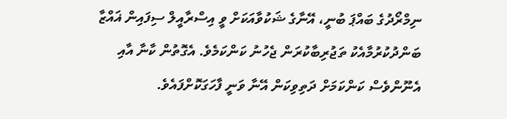ނިމްރޯދުގެ ބައްޕަ ބުނީ، އޭނާގެ ޝަކުވާއަކަށް ވީ އިސްރާއީލް ސިފައިން ޣައްޒާ ބަންދުކުރުމާއެކު ތަޖުރިބާކުރަން ޖެހުނު ކަންކަމެވެ. އެގޮތުން ކާނާ އާއި އެނޫންވެސް ކަންކަމަށް ދަތިވިކަން އޭނާ ވަނީ ފާހަގަކޮށްފައެވެ.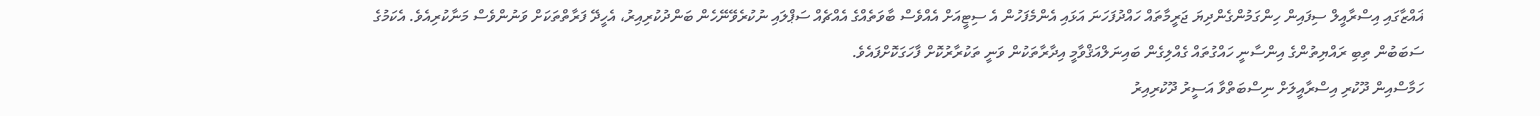ޣައްޒާގައި އިސްރާއީލް ސިފައިން ހިންގަމުންގެންދިޔަ ޖަރީމާތައް ހައްދުފަހަނަ އަޅައި އެންމެފަހުން އެ ސިޓީއަށް އެއްވެސް ބާވަތެއްގެ އެއްޗެއް ސަޕްލައި ނުކުރެވޭނޭހެން ބަންދުކުރިއިރު، އެހީދޭ ފަރާތްތަކަށް ވަނުންވެސް މަނާކުރިއެވެ. އެކަމުގެ ސަބަބުން ތިބި ރައްޔިތުންގެ އިންސާނީ ހައްގުތައް ގެއްލިގެން ބައިނަލްއަޤްވާމީ އިދާރާތަކުން ވަނީ ތަކުރާރުކޮށް ފާހަގަކޮށްފައެވެ.
ހަމާސްއިން ދޫކުރި އިސްރާއީލަށް ނިސްބަތްވާ އަސީރު ދޫކުރިއިރު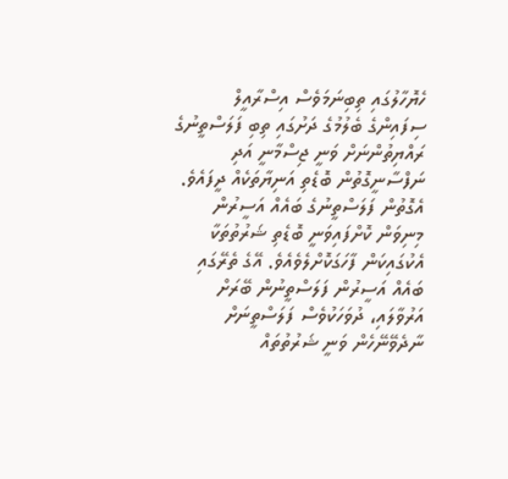ހެޔޮހާލުގައި ތިބިނަމަވެސް އިސްރާއީލް ސިފައިންގެ ބެލުމުގެ ދަށުގައި ތިބި ފަލަސްތީނުގެ ރައްޔިތުންނަށް ވަނީ ޖިސްމާނީ އަދި ނަފްސާނީގޮތުން ބޮޑެތި އަނިޔާތަކެއް ދީފައެވެ. އެގޮތުން ފަލަސްތީނުގެ ބައެއް އަސީރުން މިނިވަން ކޮށްފައިވަނީ ބޮޑެތި ޝަރުތުތަކާ އެކުގައިކަން ފާހަގަކޮށްލެވެއެވެ. އޭގެ ތެރޭގައި ބައެއް އަސީރުން ފަލަސްތީނުން ބޭރަށް އަރުވާލައި، ދުވަހަކުވެސް ފަލަސްތީނަށް ނާދެވޭނޭހެން ވަނީ ޝަރުތުތައް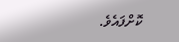ކޮށްފައެވެ.